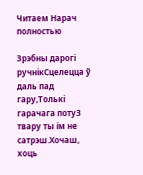Читаем Нарач полностью

Зрэбны дарогі ручнікСцелецца ў даль пад гару,Толькі гарачага потуЗ твару ты ім не сатрэш.Хочаш, хоць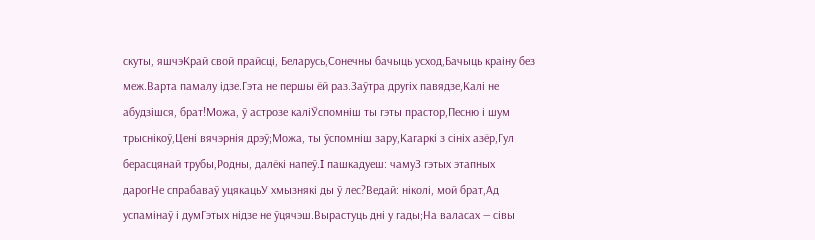скуты, яшчэКрай свой прайсці, Беларусь,Сонечны бачыць усход,Бачыць краіну без меж.Варта памалу ідзе.Гэта не першы ёй раз.Заўтра другіх павядзе,Калі не абудзішся, брат!Можа, ў астрозе каліЎспомніш ты гэты прастор,Песню і шум трыснікоў,Цені вячэрнія дрэў;Можа, ты ўспомніш зару,Кагаркі з сініх азёр,Гул берасцянай трубы,Родны, далёкі напеў.I пашкадуеш: чамуЗ гэтых этапных дарогНе спрабаваў уцякацьУ хмызнякі ды ў лес?Ведай: ніколі, мой брат,Ад успамінаў і думГэтых нідзе не ўцячэш.Вырастуць дні у гады;На валасах — сівы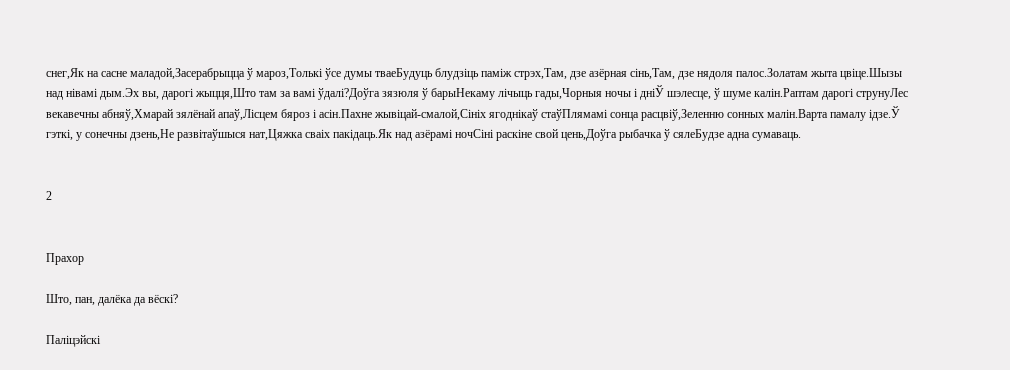снег,Як на сасне маладой,Засерабрыцца ў мароз,Толькі ўсе думы тваеБудуць блудзіць паміж стрэх,Там, дзе азёрная сінь,Там, дзе нядоля палос.Золатам жыта цвіце.Шызы над нівамі дым.Эх вы, дарогі жыцця,Што там за вамі ўдалі?Доўга зязюля ў барыНекаму лічыць гады,Чорныя ночы і дніЎ шэлесце, ў шуме калін.Раптам дарогі струнуЛес векавечны абняў,Хмарай зялёнай апаў,Лісцем бяроз і асін.Пахне жывіцай-смалой,Сініх ягоднікаў стаўПлямамі сонца расцвіў,Зеленню сонных малін.Варта памалу ідзе.Ў гэткі, у сонечны дзень,Не развітаўшыся нат,Цяжка сваіх пакідаць.Як над азёрамі ночСіні раскіне свой цень,Доўга рыбачка ў сялеБудзе адна сумаваць.


2


Прахор

Што, пан, далёка да вёскі?

Паліцэйскі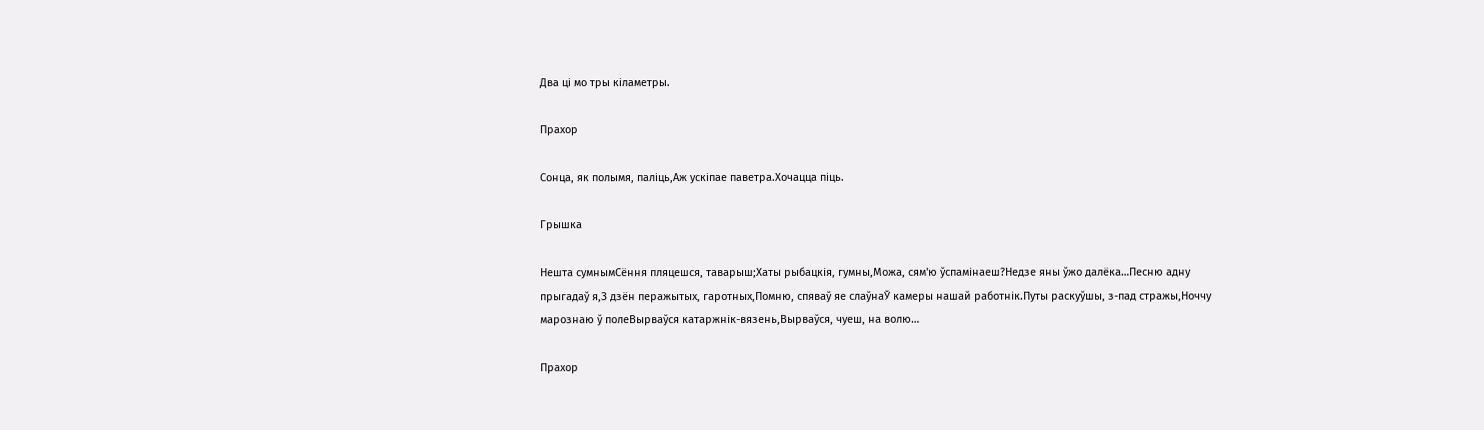Два ці мо тры кіламетры.

Прахор

Сонца, як полымя, паліць,Аж ускіпае паветра.Хочацца піць.

Грышка

Нешта сумнымСёння пляцешся, таварыш;Хаты рыбацкія, гумны,Можа, сям'ю ўспамінаеш?Недзе яны ўжо далёка…Песню адну прыгадаў я,З дзён перажытых, гаротных,Помню, спяваў яе слаўнаЎ камеры нашай работнік.Путы раскуўшы, з-пад стражы,Ноччу марознаю ў полеВырваўся катаржнік-вязень,Вырваўся, чуеш, на волю…

Прахор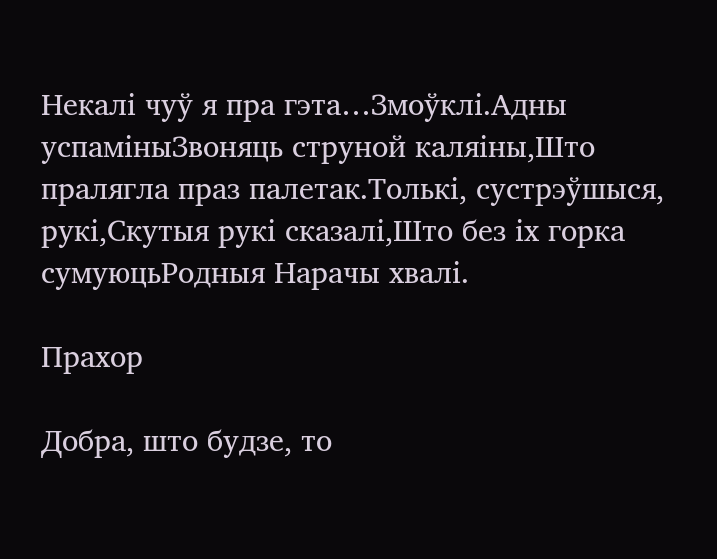Некалі чуў я пра гэта…Змоўклі.Адны успаміныЗвоняць струной каляіны,Што пралягла праз палетак.Толькі, сустрэўшыся, рукі,Скутыя рукі сказалі,Што без іх горка сумуюцьРодныя Нарачы хвалі.

Прахор

Добра, што будзе, то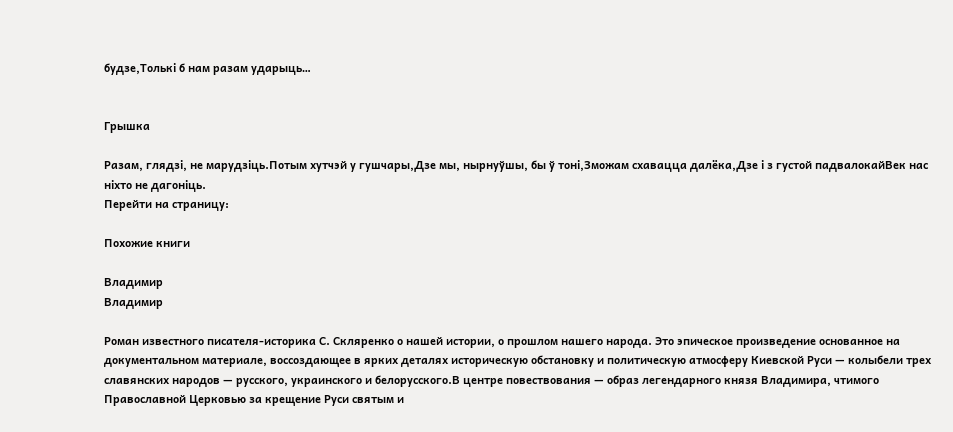будзе,Толькі б нам разам ударыць…


Грышка

Разам, глядзі, не марудзіць.Потым хутчэй у гушчары,Дзе мы, нырнуўшы, бы ў тоні,Зможам схавацца далёка,Дзе і з густой падвалокайВек нас ніхто не дагоніць.
Перейти на страницу:

Похожие книги

Владимир
Владимир

Роман известного писателя-историка С. Скляренко о нашей истории, о прошлом нашего народа. Это эпическое произведение основанное на документальном материале, воссоздающее в ярких деталях историческую обстановку и политическую атмосферу Киевской Руси — колыбели трех славянских народов — русского, украинского и белорусского.В центре повествования — образ легендарного князя Владимира, чтимого Православной Церковью за крещение Руси святым и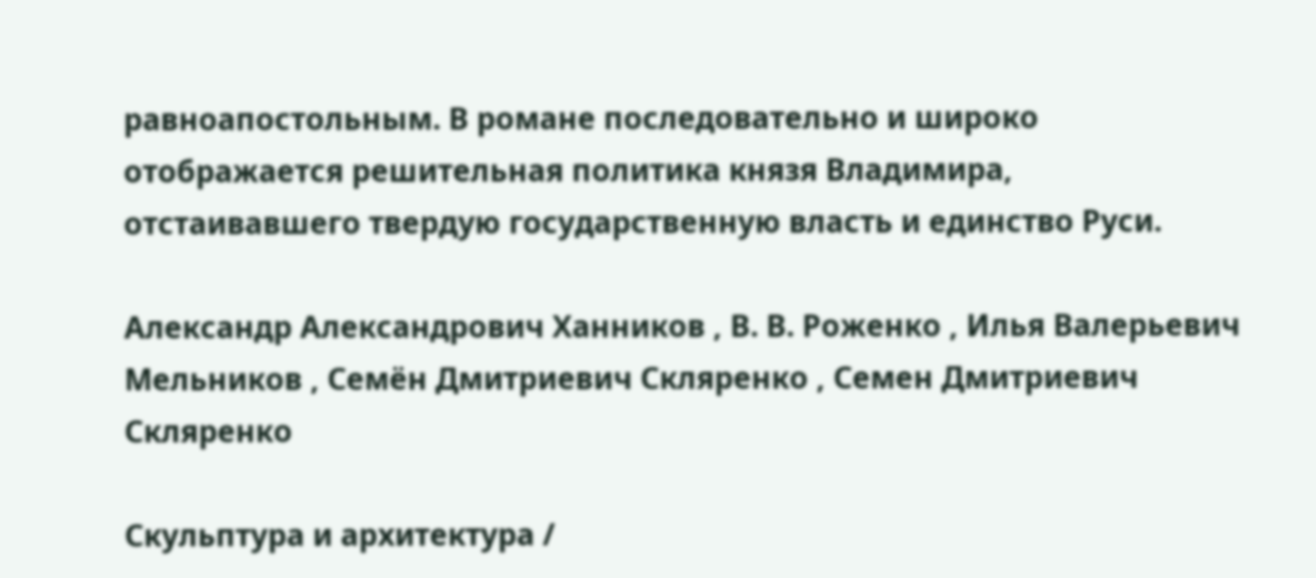равноапостольным. В романе последовательно и широко отображается решительная политика князя Владимира, отстаивавшего твердую государственную власть и единство Руси.

Александр Александрович Ханников , В. В. Роженко , Илья Валерьевич Мельников , Семён Дмитриевич Скляренко , Семен Дмитриевич Скляренко

Скульптура и архитектура /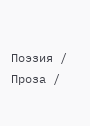Поэзия / Проза /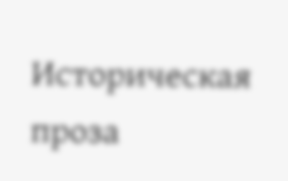Историческая проза